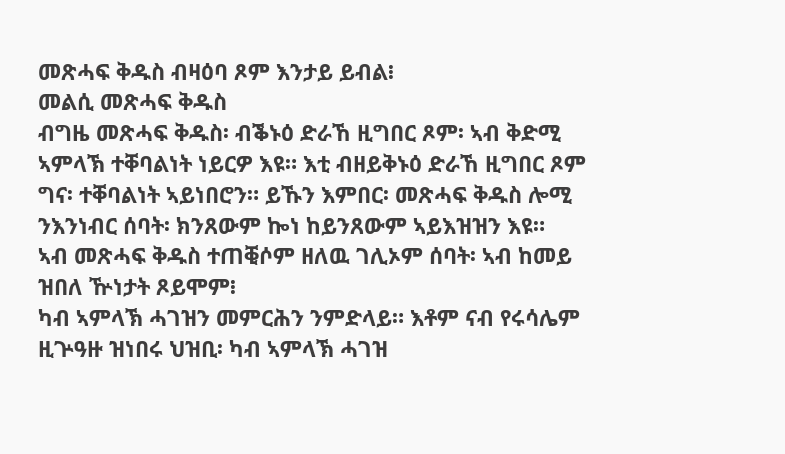መጽሓፍ ቅዱስ ብዛዕባ ጾም እንታይ ይብል፧
መልሲ መጽሓፍ ቅዱስ
ብግዜ መጽሓፍ ቅዱስ፡ ብቕኑዕ ድራኸ ዚግበር ጾም፡ ኣብ ቅድሚ ኣምላኽ ተቐባልነት ነይርዎ እዩ። እቲ ብዘይቅኑዕ ድራኸ ዚግበር ጾም ግና፡ ተቐባልነት ኣይነበሮን። ይኹን እምበር፡ መጽሓፍ ቅዱስ ሎሚ ንእንነብር ሰባት፡ ክንጸውም ኰነ ከይንጸውም ኣይእዝዝን እዩ።
ኣብ መጽሓፍ ቅዱስ ተጠቒሶም ዘለዉ ገሊኦም ሰባት፡ ኣብ ከመይ ዝበለ ዅነታት ጾይሞም፧
ካብ ኣምላኽ ሓገዝን መምርሕን ንምድላይ። እቶም ናብ የሩሳሌም ዚጕዓዙ ዝነበሩ ህዝቢ፡ ካብ ኣምላኽ ሓገዝ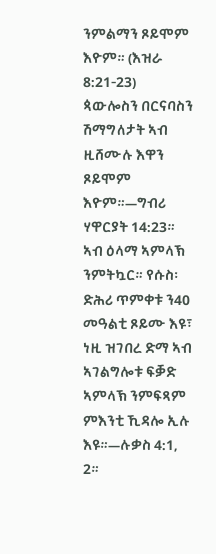ንምልማን ጾይሞም እዮም። (እዝራ 8:21-23) ጳውሎስን በርናባስን ሽማግለታት ኣብ ዚሸሙሉ እዋን ጾይሞም እዮም።—ግብሪ ሃዋርያት 14:23።
ኣብ ዕላማ ኣምላኽ ንምትኳር። የሱስ፡ ድሕሪ ጥምቀቱ ን40 መዓልቲ ጾይሙ እዩ፣ ነዚ ዝገበረ ድማ ኣብ ኣገልግሎቱ ፍቓድ ኣምላኽ ንምፍጻም ምእንቲ ኺዳሎ ኢሉ እዩ።—ሉቃስ 4:1, 2።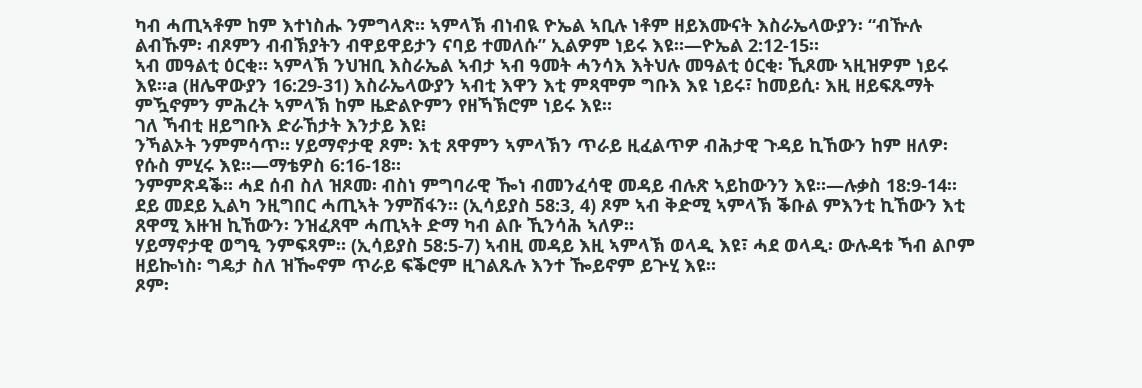ካብ ሓጢኣቶም ከም እተነስሑ ንምግላጽ። ኣምላኽ ብነብዪ ዮኤል ኣቢሉ ነቶም ዘይእሙናት እስራኤላውያን፡ “ብዅሉ ልብኹም፡ ብጾምን ብብኽያትን ብዋይዋይታን ናባይ ተመለሱ” ኢልዎም ነይሩ እዩ።—ዮኤል 2:12-15።
ኣብ መዓልቲ ዕርቂ። ኣምላኽ ንህዝቢ እስራኤል ኣብታ ኣብ ዓመት ሓንሳእ እትህሉ መዓልቲ ዕርቂ፡ ኺጾሙ ኣዚዝዎም ነይሩ እዩ።a (ዘሌዋውያን 16:29-31) እስራኤላውያን ኣብቲ እዋን እቲ ምጻሞም ግቡእ እዩ ነይሩ፣ ከመይሲ፡ እዚ ዘይፍጹማት ምዃኖምን ምሕረት ኣምላኽ ከም ዜድልዮምን የዘኻኽሮም ነይሩ እዩ።
ገለ ኻብቲ ዘይግቡእ ድራኸታት እንታይ እዩ፧
ንኻልኦት ንምምሳጥ። ሃይማኖታዊ ጾም፡ እቲ ጸዋምን ኣምላኽን ጥራይ ዚፈልጥዎ ብሕታዊ ጉዳይ ኪኸውን ከም ዘለዎ፡ የሱስ ምሂሩ እዩ።—ማቴዎስ 6:16-18።
ንምምጽዳቕ። ሓደ ሰብ ስለ ዝጾመ፡ ብስነ ምግባራዊ ዀነ ብመንፈሳዊ መዳይ ብሉጽ ኣይከውንን እዩ።—ሉቃስ 18:9-14።
ደይ መደይ ኢልካ ንዚግበር ሓጢኣት ንምሽፋን። (ኢሳይያስ 58:3, 4) ጾም ኣብ ቅድሚ ኣምላኽ ቕቡል ምእንቲ ኪኸውን እቲ ጸዋሚ እዙዝ ኪኸውን፡ ንዝፈጸሞ ሓጢኣት ድማ ካብ ልቡ ኺንሳሕ ኣለዎ።
ሃይማኖታዊ ወግዒ ንምፍጻም። (ኢሳይያስ 58:5-7) ኣብዚ መዳይ እዚ ኣምላኽ ወላዲ እዩ፣ ሓደ ወላዲ፡ ውሉዳቱ ኻብ ልቦም ዘይኰነስ፡ ግዴታ ስለ ዝዀኖም ጥራይ ፍቕሮም ዚገልጹሉ እንተ ዀይኖም ይጕሂ እዩ።
ጾም፡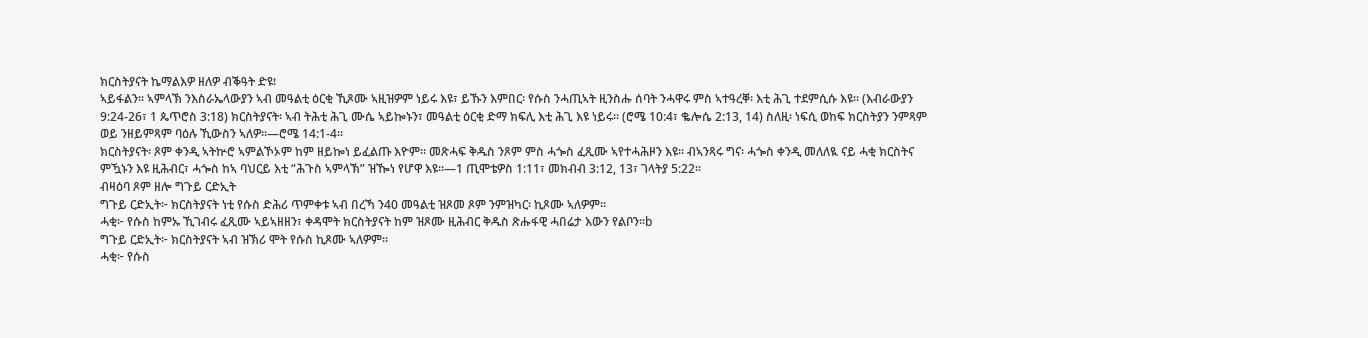ክርስትያናት ኬማልእዎ ዘለዎ ብቕዓት ድዩ፧
ኣይፋልን። ኣምላኽ ንእስራኤላውያን ኣብ መዓልቲ ዕርቂ ኺጾሙ ኣዚዝዎም ነይሩ እዩ፣ ይኹን እምበር፡ የሱስ ንሓጢኣት ዚንስሑ ሰባት ንሓዋሩ ምስ ኣተዓረቐ፡ እቲ ሕጊ ተደምሲሱ እዩ። (እብራውያን 9:24-26፣ 1 ጴጥሮስ 3:18) ክርስትያናት፡ ኣብ ትሕቲ ሕጊ ሙሴ ኣይኰኑን፣ መዓልቲ ዕርቂ ድማ ክፍሊ እቲ ሕጊ እዩ ነይሩ። (ሮሜ 10:4፣ ቈሎሴ 2:13, 14) ስለዚ፡ ነፍሲ ወከፍ ክርስትያን ንምጻም ወይ ንዘይምጻም ባዕሉ ኺውስን ኣለዎ።—ሮሜ 14:1-4።
ክርስትያናት፡ ጾም ቀንዲ ኣትኵሮ ኣምልኾኦም ከም ዘይኰነ ይፈልጡ እዮም። መጽሓፍ ቅዱስ ንጾም ምስ ሓጐስ ፈጺሙ ኣየተሓሕዞን እዩ። ብኣንጻሩ ግና፡ ሓጐስ ቀንዲ መለለዪ ናይ ሓቂ ክርስትና ምዃኑን እዩ ዚሕብር፣ ሓጐስ ከኣ ባህርይ እቲ “ሕጉስ ኣምላኽ” ዝዀነ የሆዋ እዩ።—1 ጢሞቴዎስ 1:11፣ መክብብ 3:12, 13፣ ገላትያ 5:22።
ብዛዕባ ጾም ዘሎ ግጉይ ርድኢት
ግጉይ ርድኢት፦ ክርስትያናት ነቲ የሱስ ድሕሪ ጥምቀቱ ኣብ በረኻ ን40 መዓልቲ ዝጾመ ጾም ንምዝካር፡ ኪጾሙ ኣለዎም።
ሓቂ፦ የሱስ ከምኡ ኺገብሩ ፈጺሙ ኣይኣዘዘን፣ ቀዳሞት ክርስትያናት ከም ዝጾሙ ዚሕብር ቅዱስ ጽሑፋዊ ሓበሬታ እውን የልቦን።b
ግጉይ ርድኢት፦ ክርስትያናት ኣብ ዝኽሪ ሞት የሱስ ኪጾሙ ኣለዎም።
ሓቂ፦ የሱስ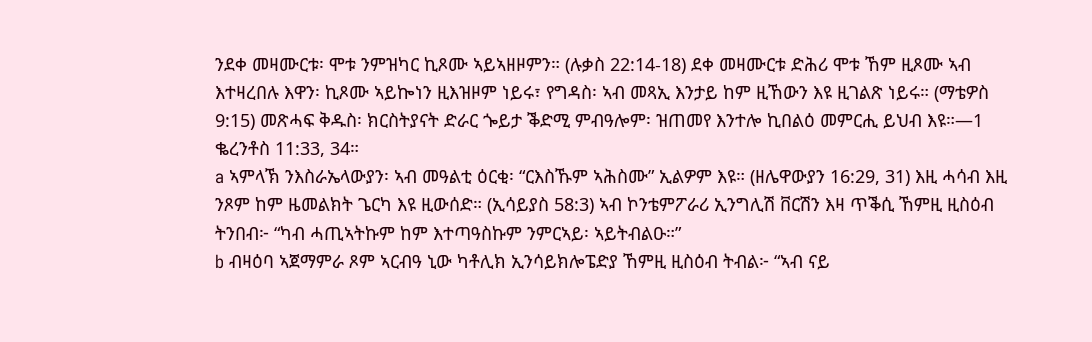ንደቀ መዛሙርቱ፡ ሞቱ ንምዝካር ኪጾሙ ኣይኣዘዞምን። (ሉቃስ 22:14-18) ደቀ መዛሙርቱ ድሕሪ ሞቱ ኸም ዚጾሙ ኣብ እተዛረበሉ እዋን፡ ኪጾሙ ኣይኰነን ዚእዝዞም ነይሩ፣ የግዳስ፡ ኣብ መጻኢ እንታይ ከም ዚኸውን እዩ ዚገልጽ ነይሩ። (ማቴዎስ 9:15) መጽሓፍ ቅዱስ፡ ክርስትያናት ድራር ጐይታ ቕድሚ ምብዓሎም፡ ዝጠመየ እንተሎ ኪበልዕ መምርሒ ይህብ እዩ።—1 ቈረንቶስ 11:33, 34።
a ኣምላኽ ንእስራኤላውያን፡ ኣብ መዓልቲ ዕርቂ፡ “ርእስኹም ኣሕስሙ” ኢልዎም እዩ። (ዘሌዋውያን 16:29, 31) እዚ ሓሳብ እዚ ንጾም ከም ዜመልክት ጌርካ እዩ ዚውሰድ። (ኢሳይያስ 58:3) ኣብ ኮንቴምፖራሪ ኢንግሊሽ ቨርሽን እዛ ጥቕሲ ኸምዚ ዚስዕብ ትንበብ፦ “ካብ ሓጢኣትኩም ከም እተጣዓስኩም ንምርኣይ፡ ኣይትብልዑ።”
b ብዛዕባ ኣጀማምራ ጾም ኣርብዓ ኒው ካቶሊክ ኢንሳይክሎፔድያ ኸምዚ ዚስዕብ ትብል፦ “ኣብ ናይ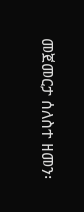መጀመርታ ሰለስተ ዘመን፡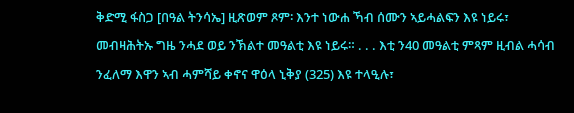ቅድሚ ፋስጋ [በዓል ትንሳኤ] ዚጽወም ጾም፡ እንተ ነውሐ ኻብ ሰሙን ኣይሓልፍን እዩ ነይሩ፣ መብዛሕትኡ ግዜ ንሓደ ወይ ንኽልተ መዓልቲ እዩ ነይሩ። . . . እቲ ን40 መዓልቲ ምጻም ዚብል ሓሳብ ንፈለማ እዋን ኣብ ሓምሻይ ቀኖና ዋዕላ ኒቅያ (325) እዩ ተላዒሉ፣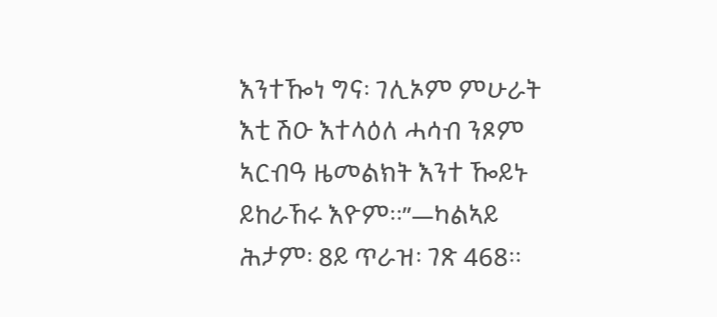እንተዀነ ግና፡ ገሊኦም ምሁራት እቲ ሽዑ እተላዕለ ሓሳብ ንጾም ኣርብዓ ዜመልክት እንተ ዀይኑ ይከራኸሩ እዮም።”—ካልኣይ ሕታም፡ 8ይ ጥራዝ፡ ገጽ 468።